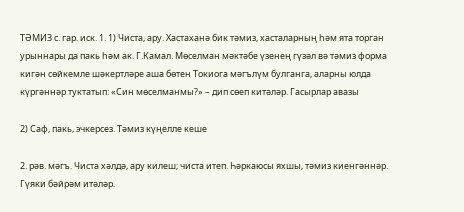ТӘМИЗ с. гар. иск. 1. 1) Чиста, ару. Хастаханә бик тәмиз, хасталарның һәм ята торган урыннары да пакь һәм ак. Г.Камал. Мөселман мәктәбе үзенең гүзәл вә тәмиз форма кигән сөйкемле шәкертләре аша бөтен Токиога мәгълүм булганга, аларны юлда күргәннәр туктатып: «Син мөселманмы?» – дип сөеп китәләр. Гасырлар авазы

2) Саф, пакь, эчкерсез. Тәмиз күңелле кеше

2. рәв. мәгъ. Чиста хәлдә, ару килеш; чиста итеп. Һәркаюсы яхшы, тәмиз киенгәннәр. Гүяки бәйрәм итәләр.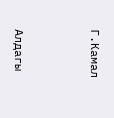Г.Камал



Алдагы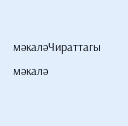мәкаләЧираттагы мәкалә